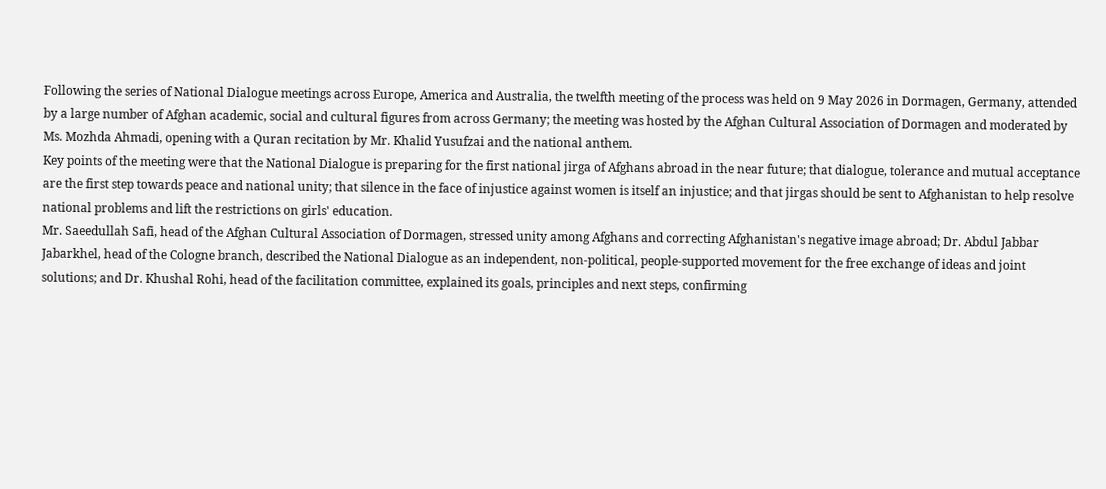Following the series of National Dialogue meetings across Europe, America and Australia, the twelfth meeting of the process was held on 9 May 2026 in Dormagen, Germany, attended by a large number of Afghan academic, social and cultural figures from across Germany; the meeting was hosted by the Afghan Cultural Association of Dormagen and moderated by Ms. Mozhda Ahmadi, opening with a Quran recitation by Mr. Khalid Yusufzai and the national anthem.
Key points of the meeting were that the National Dialogue is preparing for the first national jirga of Afghans abroad in the near future; that dialogue, tolerance and mutual acceptance are the first step towards peace and national unity; that silence in the face of injustice against women is itself an injustice; and that jirgas should be sent to Afghanistan to help resolve national problems and lift the restrictions on girls' education.
Mr. Saeedullah Safi, head of the Afghan Cultural Association of Dormagen, stressed unity among Afghans and correcting Afghanistan's negative image abroad; Dr. Abdul Jabbar Jabarkhel, head of the Cologne branch, described the National Dialogue as an independent, non-political, people-supported movement for the free exchange of ideas and joint solutions; and Dr. Khushal Rohi, head of the facilitation committee, explained its goals, principles and next steps, confirming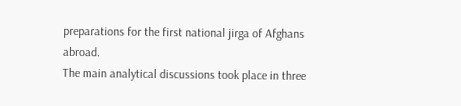preparations for the first national jirga of Afghans abroad.
The main analytical discussions took place in three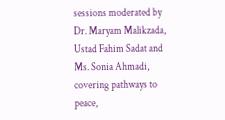sessions moderated by Dr. Maryam Malikzada, Ustad Fahim Sadat and Ms. Sonia Ahmadi, covering pathways to peace,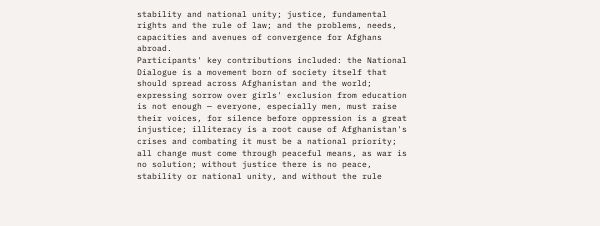stability and national unity; justice, fundamental rights and the rule of law; and the problems, needs, capacities and avenues of convergence for Afghans abroad.
Participants' key contributions included: the National Dialogue is a movement born of society itself that should spread across Afghanistan and the world; expressing sorrow over girls' exclusion from education is not enough — everyone, especially men, must raise their voices, for silence before oppression is a great injustice; illiteracy is a root cause of Afghanistan's crises and combating it must be a national priority; all change must come through peaceful means, as war is no solution; without justice there is no peace, stability or national unity, and without the rule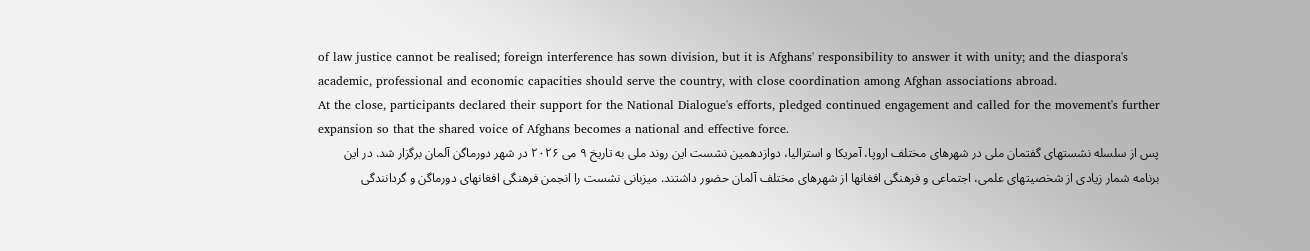of law justice cannot be realised; foreign interference has sown division, but it is Afghans' responsibility to answer it with unity; and the diaspora's academic, professional and economic capacities should serve the country, with close coordination among Afghan associations abroad.
At the close, participants declared their support for the National Dialogue's efforts, pledged continued engagement and called for the movement's further expansion so that the shared voice of Afghans becomes a national and effective force.
پس از سلسله نشستهای گفتمان ملی در شهرهای مختلف اروپا، آمریکا و استرالیا، دوازدهمین نشست این روند ملی به تاریخ ۹ می ۲۰۲۶ در شهر دورماگن آلمان برگزار شد. در این برنامه شمار زیادی از شخصیتهای علمی، اجتماعی و فرهنگی افغانها از شهرهای مختلف آلمان حضور داشتند. میزبانی نشست را انجمن فرهنگی افغانهای دورماگن و گردانندگی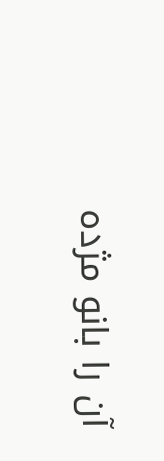آن را بانو مژده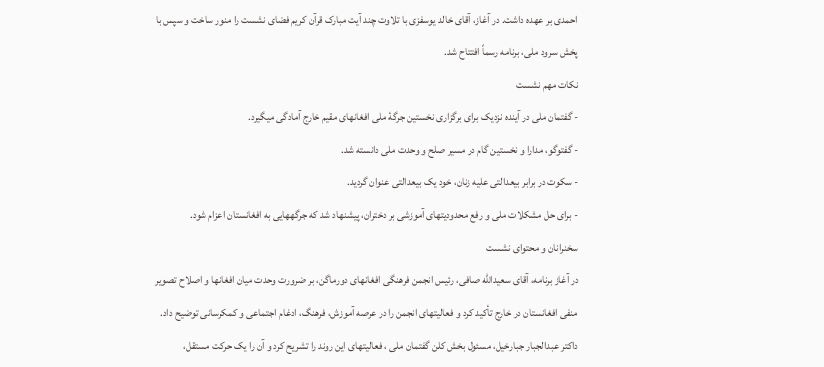احمدی بر عهده داشت. در آغاز، آقای خالد یوسفزی با تلاوت چند آیت مبارک قرآن کریم فضای نشست را منور ساخت و سپس با پخش سرود ملی، برنامه رسماً افتتاح شد.
نکات مهم نشست
- گفتمان ملی در آینده نزدیک برای برگزاری نخستین جرگهٔ ملی افغانهای مقیم خارج آمادگی میگیرد.
- گفتوگو، مدارا و نخستین گام در مسیر صلح و وحدت ملی دانسته شد.
- سکوت در برابر بیعدالتی علیه زنان، خود یک بیعدالتی عنوان گردید.
- برای حل مشکلات ملی و رفع محدودیتهای آموزشی بر دختران، پیشنهاد شد که جرگههایی به افغانستان اعزام شود.
سخنرانان و محتوای نشست
در آغاز برنامه، آقای سعیدالله صافی، رئیس انجمن فرهنگی افغانهای دورماگن، بر ضرورت وحدت میان افغانها و اصلاح تصویر منفی افغانستان در خارج تأکید کرد و فعالیتهای انجمن را در عرصه آموزش، فرهنگ، ادغام اجتماعی و کمکرسانی توضیح داد.
داکتر عبدالجبار جبارخیل، مسئول بخش کلن گفتمان ملی ، فعالیتهای این روند را تشریح کرد و آن را یک حرکت مستقل،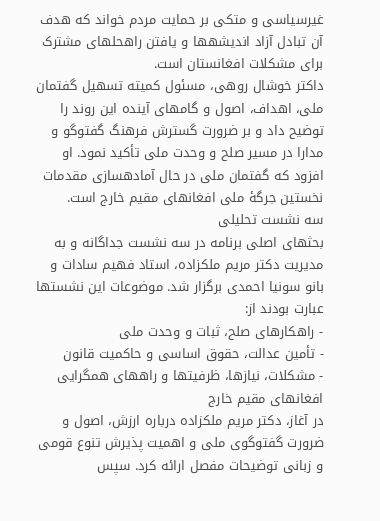غیرسیاسی و متکی بر حمایت مردم خواند که هدف آن تبادل آزاد اندیشهها و یافتن راهحلهای مشترک برای مشکلات افغانستان است.
داکتر خوشال روهی، مسئول کمیته تسهیل گفتمان ملی، اهداف، اصول و گامهای آینده این روند را توضیح داد و بر ضرورت گسترش فرهنگ گفتوگو و مدارا در مسیر صلح و وحدت ملی تأکید نمود. او افزود که گفتمان ملی در حال آمادهسازی مقدمات نخستین جرگهٔ ملی افغانهای مقیم خارج است.
سه نشست تحلیلی
بحثهای اصلی برنامه در سه نشست جداگانه و به مدیریت دکتر مریم ملکزاده، استاد فهیم سادات و بانو سونیا احمدی برگزار شد. موضوعات این نشستها عبارت بودند از:
- راهکارهای صلح، ثبات و وحدت ملی
- تأمین عدالت، حقوق اساسی و حاکمیت قانون
- مشکلات، نیازها، ظرفیتها و راههای همگرایی افغانهای مقیم خارج
در آغاز، دکتر مریم ملکزاده درباره ارزش، اصول و ضرورت گفتوگوی ملی و اهمیت پذیرش تنوع قومی و زبانی توضیحات مفصل ارائه کرد. سپس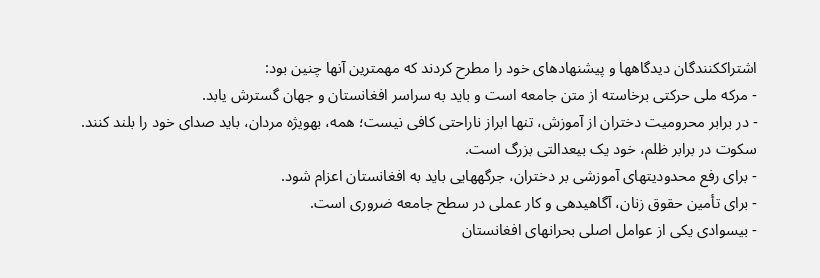اشتراککنندگان دیدگاهها و پیشنهادهای خود را مطرح کردند که مهمترین آنها چنین بود:
- مرکه ملی حرکتی برخاسته از متن جامعه است و باید به سراسر افغانستان و جهان گسترش یابد.
- در برابر محرومیت دختران از آموزش، تنها ابراز ناراحتی کافی نیست؛ همه، بهویژه مردان، باید صدای خود را بلند کنند. سکوت در برابر ظلم، خود یک بیعدالتی بزرگ است.
- برای رفع محدودیتهای آموزشی بر دختران، جرگههایی باید به افغانستان اعزام شود.
- برای تأمین حقوق زنان، آگاهیدهی و کار عملی در سطح جامعه ضروری است.
- بیسوادی یکی از عوامل اصلی بحرانهای افغانستان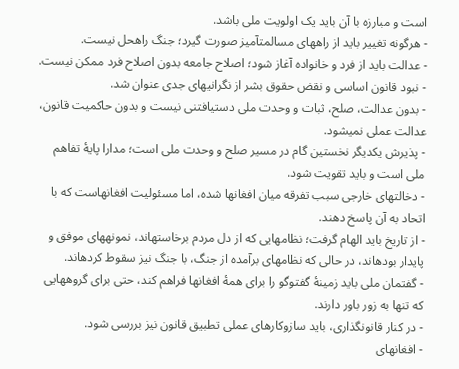است و مبارزه با آن باید یک اولویت ملی باشد.
- هرگونه تغییر باید از راههای مسالمتآمیز صورت گیرد؛ جنگ راهحل نیست.
- عدالت باید از فرد و خانواده آغاز شود؛ اصلاح جامعه بدون اصلاح فرد ممکن نیست.
- نبود قانون اساسی و نقض حقوق بشر از نگرانیهای جدی عنوان شد.
- بدون عدالت، صلح، ثبات و وحدت ملی دستیافتنی نیست و بدون حاکمیت قانون، عدالت عملی نمیشود.
- پذیرش یکدیگر نخستین گام در مسیر صلح و وحدت ملی است؛ مدارا پایهٔ تفاهم ملی است و باید تقویت شود.
- دخالتهای خارجی سبب تفرقه میان افغانها شده، اما مسئولیت افغانهاست که با اتحاد به آن پاسخ دهند.
- از تاریخ باید الهام گرفت؛ نظامهایی که از دل مردم برخاستهاند، نمونههای موفق و پایدار بودهاند، در حالی که نظامهای برآمده از جنگ، با جنگ نیز سقوط کردهاند.
- گفتمان ملی باید زمینهٔ گفتوگو را برای همهٔ افغانها فراهم کند، حتی برای گروههایی که تنها به زور باور دارند.
- در کنار قانونگذاری، باید سازوکارهای عملی تطبیق قانون نیز بررسی شود.
- افغانهای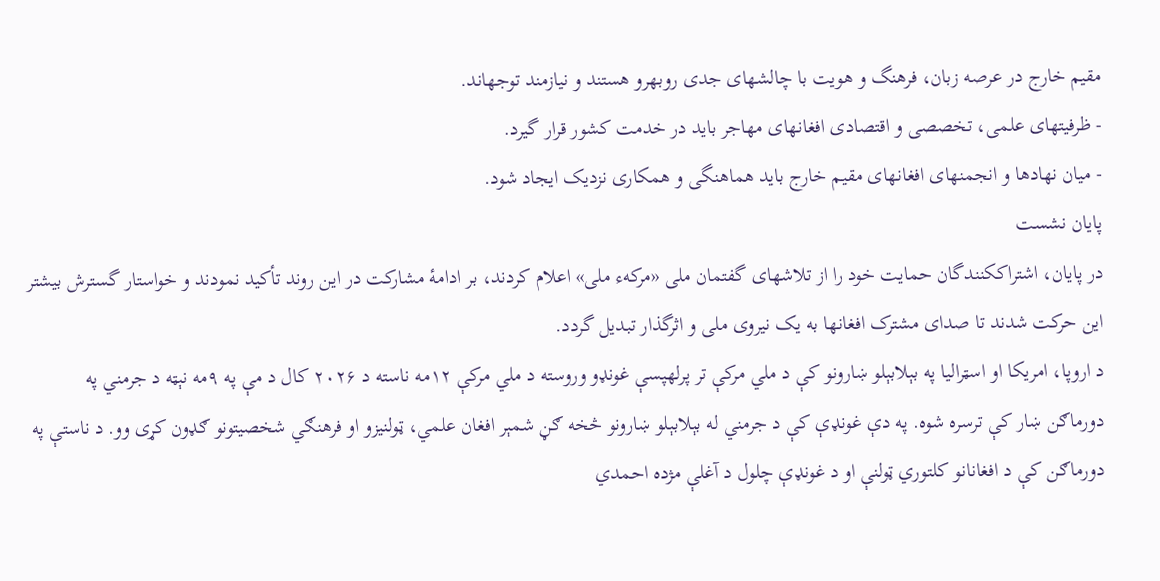مقیم خارج در عرصه زبان، فرهنگ و هویت با چالشهای جدی روبهرو هستند و نیازمند توجهاند.
- ظرفیتهای علمی، تخصصی و اقتصادی افغانهای مهاجر باید در خدمت کشور قرار گیرد.
- میان نهادها و انجمنهای افغانهای مقیم خارج باید هماهنگی و همکاری نزدیک ایجاد شود.
پایان نشست
در پایان، اشتراککنندگان حمایت خود را از تلاشهای گفتمان ملی «مرکهء ملی» اعلام کردند، بر ادامهٔ مشارکت در این روند تأکید نمودند و خواستار گسترش بیشتر این حرکت شدند تا صدای مشترک افغانها به یک نیروی ملی و اثرگذار تبدیل گردد.
د اروپا، امریکا او اسټرالیا په بېلابېلو ښارونو کې د ملي مرکې تر پرلهپسې غونډو وروسته د ملي مرکې ۱۲مه ناسته د ۲۰۲۶ کال د مې په ۹مه نېټه د جرمني په دورماګن ښار کې ترسره شوه. په دې غونډې کې د جرمني له بېلابېلو ښارونو څخه ګڼ شمېر افغان علمي، ټولنيزو او فرهنګي شخصيتونو ګډون کړی وو. د ناستې په دورماګن کې د افغانانو کلتوري ټولنې او د غونډې چلول د آغلې مژده احمدي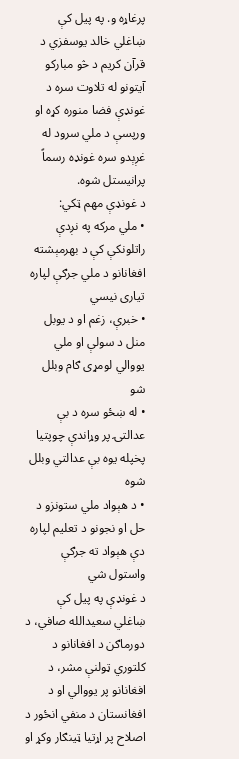پرغاړه و. په پيل کې ښاغلي خالد يوسفزي د قرآن کریم د څو مبارکو آيتونو له تلاوت سره د غونډې فضا منوره کړه او ورپسې د ملي سرود له غږېدو سره غونډه رسماً پرانیستل شوه.
د غونډې مهم ټکي:
• ملي مرکه په نږدې راتلونکې کې د بهرمېشته افغانانو د ملي جرګې لپاره تياری نيسي
• خبرې، زغم او د يوبل منل د سولې او ملي يووالي لومړی ګام وبلل شو
• له ښځو سره د بې عدالتۍ پر وړاندې چوپتيا پخپله يوه بې عدالتي وبلل شوه
• د هېواد ملي ستونزو د حل او نجونو د تعليم لپاره دې هېواد ته جرګې واستول شي
د غونډې په پيل کې ښاغلي سعیدالله صافي، د دورماګن د افغانانو د کلتوري ټولنې مشر، د افغانانو پر یووالي او د افغانستان د منفي انځور د اصلاح پر اړتیا ټینګار وکړ او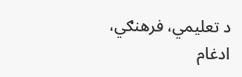د تعلیمي، فرهنګي، ادغام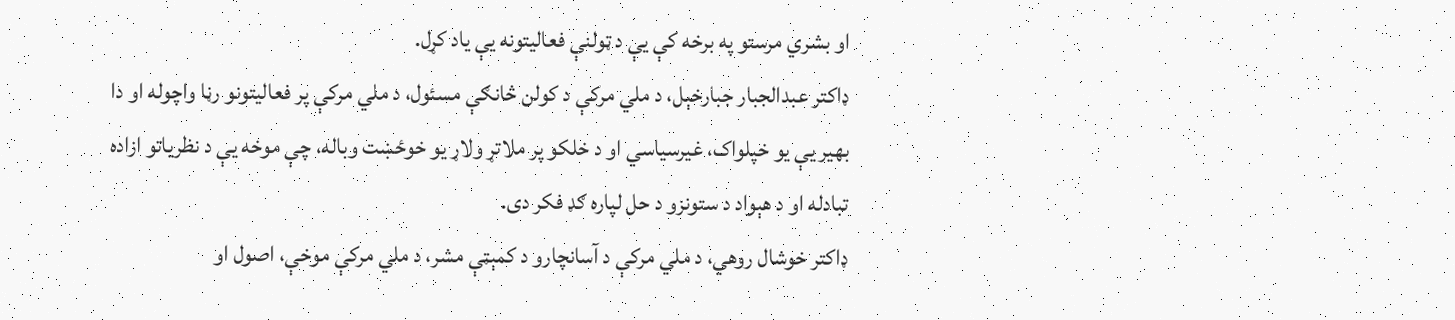او بشري مرستو په برخه کې يې د ټولنې فعالیتونه یې یاد کړل.
ډاکتر عبدالجبار جبارخېل، د ملي مرکې د کولن څانګې مسئول، د ملي مرکې پر فعاليتونو رڼا واچوله او دا بهير يې یو خپلواک، غیرسیاسي او د خلکو پر ملاتړ ولاړ يو خوځښت وباله، چې موخه یې د نظریاتو ازاده تبادله او د هېواد د ستونزو د حل لپاره ګډ فکر دی.
ډاکتر خوشال روهي، د ملي مرکې د آسانچارو د کمېټې مشر، د ملي مرکې موخې، اصول او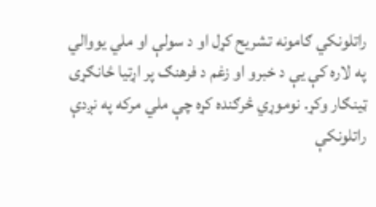راتلونکي ګامونه تشریح کړل او د سولې او ملي يووالي په لاره کې يې د خبرو او زغم د فرهنګ پر اړتيا ځانګړی ټينګار وکړ. نوموړي څرګنده کړه چې ملي مرکه په نږدې راتلونکې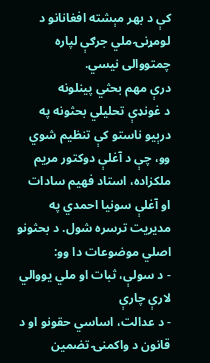کې د بهر مېشته افغانانو د لومړنۍ ملي جرګې لپاره چمتووالی نیسي.
درې مهم بحثي پینلونه
د غونډې تحلیلي بحثونه په درېیو ناستو کې تنظیم شوي وو، چې د آغلې دوکتور مریم ملکزاده، استاد فهیم سادات او آغلې سونیا احمدي په مدیریت ترسره شول. د بحثونو اصلي موضوعات دا وو:
- د سولې، ثبات او ملي یووالي لارې چارې
- د عدالت، اساسي حقونو او د قانون د واکمنۍ تضمین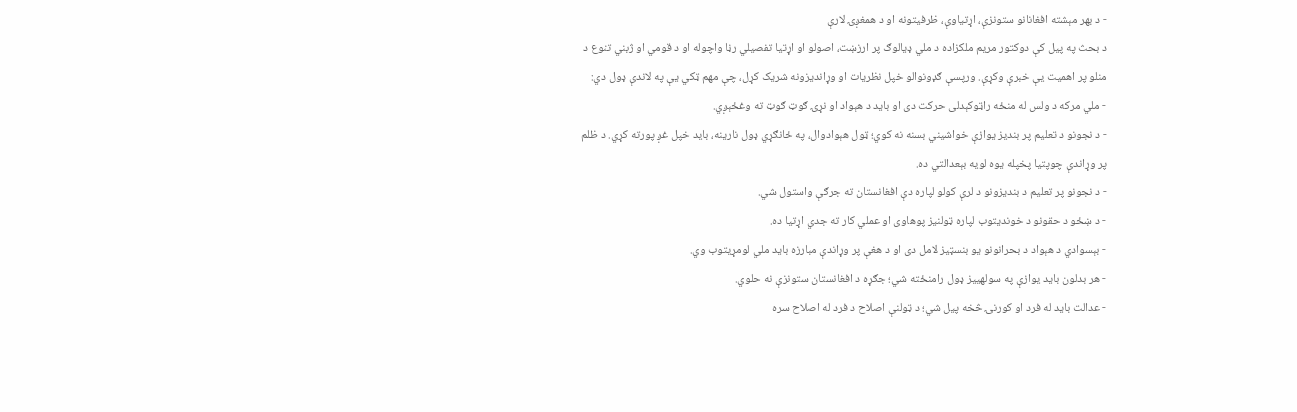- د بهر مېشته افغانانو ستونزې، اړتیاوې، ظرفیتونه او د همغږۍ لارې
د بحث په پيل کې دوکتور مریم ملکزاده د ملي ډیالوګ پر ارزښت، اصولو او اړتیا تفصیلي رڼا واچوله او د قومي او ژبني تنوع د منلو پر اهميت يې خبرې وکړې. ورپسې ګډونوالو خپل نظریات او وړاندیزونه شریک کړل، چې مهم ټکي يې په لاندې ډول دي:
- ملي مرکه د ولس له منځه راټوکېدلی حرکت دی او باید د هېواد او نړۍ ګوټ ګوټ ته وغځېږي.
- د نجونو د تعلیم پر بندیز یوازې خواشیني بسنه نه کوي؛ ټول هېوادوال، په ځانګړي ډول نارینه، باید خپل غږ پورته کړي. د ظلم پر وړاندې چوپتیا پخپله یوه لویه بېعدالتي ده.
- د نجونو پر تعلیم د بندیزونو د لرې کولو لپاره دې افغانستان ته جرګې واستول شي.
- د ښځو د حقونو د خوندیتوب لپاره ټولنیز پوهاوی او عملي کار ته جدي اړتیا ده.
- بېسوادي د هېواد د بحرانونو یو بنسټیز لامل دی او د هغې پر وړاندې مبارزه بايد ملي لومړیتوب وي.
- هر بدلون باید یوازې په سولهییز ډول رامنځته شي؛ جګړه د افغانستان ستونزې نه حلوي.
- عدالت باید له فرد او کورنۍ څخه پیل شي؛ د ټولنې اصلاح د فرد له اصلاح سره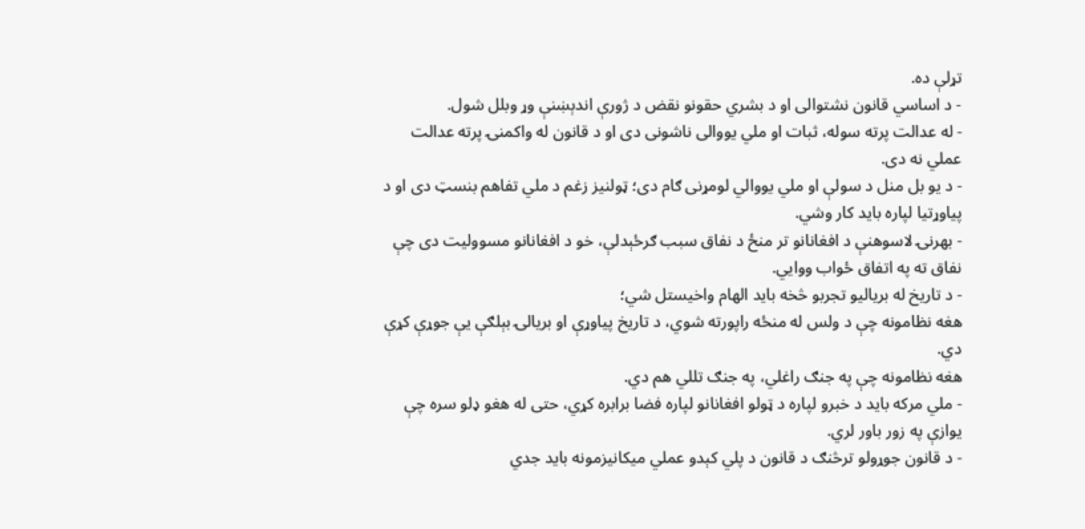تړلې ده.
- د اساسي قانون نشتوالی او د بشري حقونو نقض د ژورې اندېښنې وړ وبلل شول.
- له عدالت پرته سوله، ثبات او ملي یووالی ناشونی دی او د قانون له واکمنۍ پرته عدالت عملي نه دی.
- د یو بل منل د سولې او ملي یووالي لومړنی ګام دی؛ ټولنیز زغم د ملي تفاهم بنسټ دی او د پياوړتيا لپاره بايد کار وشي.
- بهرنۍ لاسوهنې د افغانانو تر منځ د نفاق سبب ګرځېدلې، خو د افغانانو مسوولیت دی چې نفاق ته په اتفاق ځواب ووايي.
- د تاریخ له بریالیو تجربو څخه باید الهام واخیستل شي؛
هغه نظامونه چې د ولس له منځه راپورته شوي، د تاريخ پياوړې او بريالۍ بېلګې يې جوړې کړې دي.
هغه نظامونه چې په جنګ راغلي، په جنګ تللي هم دي.
- ملي مرکه باید د خبرو لپاره د ټولو افغانانو لپاره فضا برابره کړي، حتی له هغو ډلو سره چې یوازې په زور باور لري.
- د قانون جوړولو ترڅنګ د قانون د پلي کېدو عملي میکانیزمونه باید جدي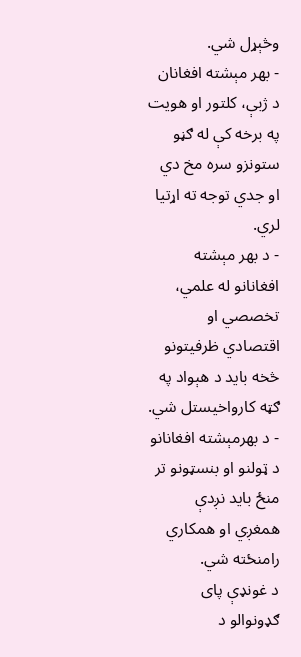وڅېړل شي.
- بهر مېشته افغانان د ژبې، کلتور او هویت په برخه کې له ګڼو ستونزو سره مخ دي او جدي توجه ته اړتيا لري.
- د بهر مېشته افغانانو له علمي، تخصصي او اقتصادي ظرفیتونو څخه باید د هېواد په ګټه کارواخيستل شي.
- د بهرمېشته افغانانو د ټولنو او بنسټونو تر منځ بايد نږدې همغږي او همکاري رامنځته شي.
د غونډې پای
ګډونوالو د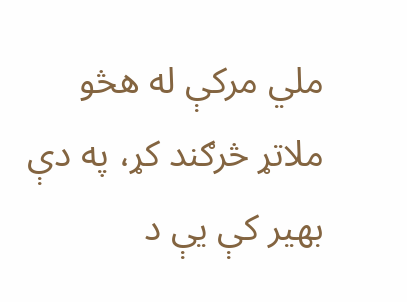ملي مرکې له هڅو ملاتړ څرګند کړ، په دې بهیر کې یې د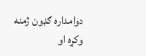دوامداره ګډون ژمنه وکړه او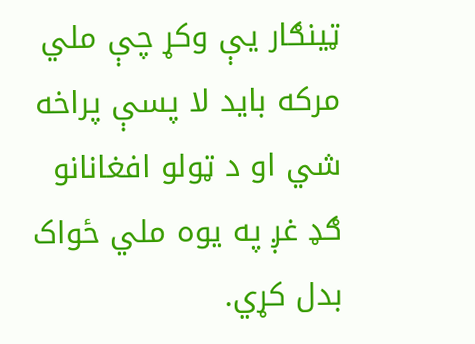ټینګار یې وکړ چې ملي مرکه باید لا پسې پراخه شي او د ټولو افغانانو ګډ غږ په یوه ملي ځواک بدل کړي.